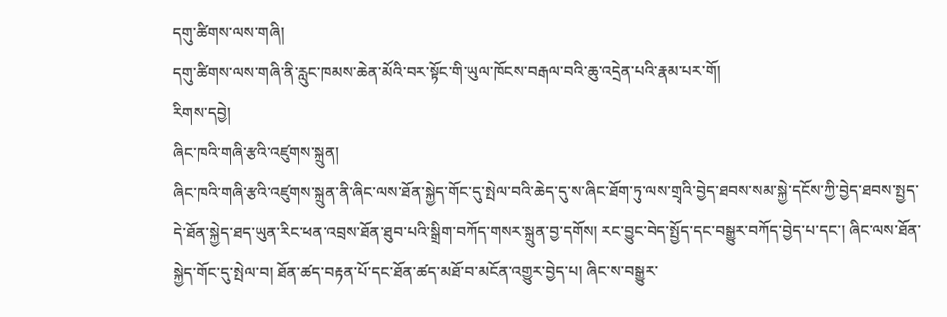དགུ་ཚིགས་ལས་གཞི།
དགུ་ཚིགས་ལས་གཞི་ནི་རླུང་ཁམས་ཆེན་མོའི་བར་སྟོང་གི་ཡུལ་ཁོངས་བརྒལ་བའི་ཆུ་འདྲེན་པའི་རྣམ་པར་གོ།
རིགས་དབྱེ།
ཞིང་ཁའི་གཞི་རྩའི་འཛུགས་སྐྲུན།
ཞིང་ཁའི་གཞི་རྩའི་འཛུགས་སྐྲུན་ནི་ཞིང་ལས་ཐོན་སྐྱེད་གོང་དུ་སྤེལ་བའི་ཆེད་དུ་ས་ཞིང་ཐོག་ཏུ་ལས་གྲྭའི་བྱེད་ཐབས་སམ་སྐྱེ་དངོས་ཀྱི་བྱེད་ཐབས་སྤྱད་དེ་ཐོན་སྐྱེད་ཐད་ཡུན་རིང་ཕན་འབྲས་ཐོན་ཐུབ་པའི་སྒྲིག་བཀོད་གསར་སྐྲུན་བྱ་དགོས། རང་བྱུང་བེད་སྤྱོད་དང་བསྒྱུར་བཀོད་བྱེད་པ་དང་། ཞིང་ལས་ཐོན་སྐྱེད་གོང་དུ་སྤེལ་བ། ཐོན་ཚད་བརྟན་པོ་དང་ཐོན་ཚད་མཐོ་བ་མངོན་འགྱུར་བྱེད་པ། ཞིང་ས་བསྒྱུར་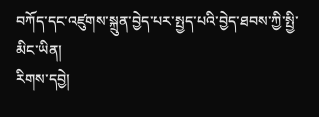བཀོད་དང་འཛུགས་སྐྲུན་བྱེད་པར་སྤྱད་པའི་བྱེད་ཐབས་ཀྱི་སྤྱི་མིང་ཡིན།
རིགས་དབྱེ།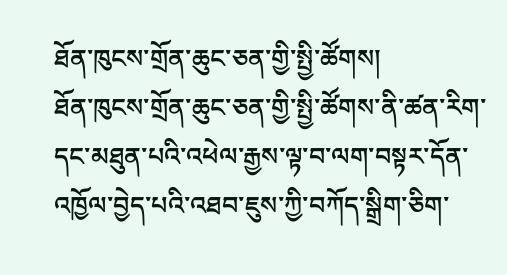ཐོན་ཁུངས་གྲོན་ཆུང་ཅན་གྱི་སྤྱི་ཚོགས།
ཐོན་ཁུངས་གྲོན་ཆུང་ཅན་གྱི་སྤྱི་ཚོགས་ནི་ཚན་རིག་དང་མཐུན་པའི་འཕེལ་རྒྱས་ལྟ་བ་ལག་བསྟར་དོན་འཁྱོལ་བྱེད་པའི་འཐབ་ཇུས་ཀྱི་བཀོད་སྒྲིག་ཅིག་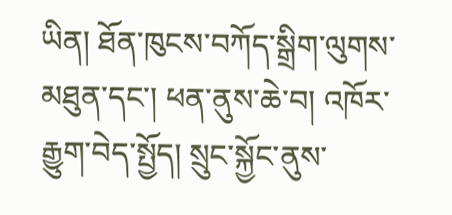ཡིན། ཐོན་ཁུངས་བཀོད་སྒྲིག་ལུགས་མཐུན་དང་། ཕན་ནུས་ཆེ་བ། འཁོར་རྒྱུག་བེད་སྤྱོད། སྲུང་སྐྱོང་ནུས་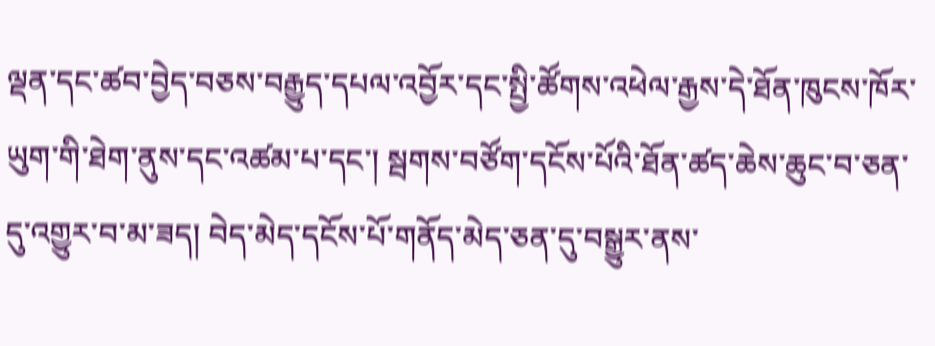ལྡན་དང་ཚབ་བྱེད་བཅས་བརྒྱུད་དཔལ་འབྱོར་དང་སྤྱི་ཚོགས་འཕེལ་རྒྱས་དེ་ཐོན་ཁུངས་ཁོར་ཡུག་གི་ཐེག་ནུས་དང་འཚམ་པ་དང་། སྦགས་བཙོག་དངོས་པོའི་ཐོན་ཚད་ཆེས་ཆུང་བ་ཅན་དུ་འགྱུར་བ་མ་ཟད། བེད་མེད་དངོས་པོ་གནོད་མེད་ཅན་དུ་བསྒྱུར་ནས་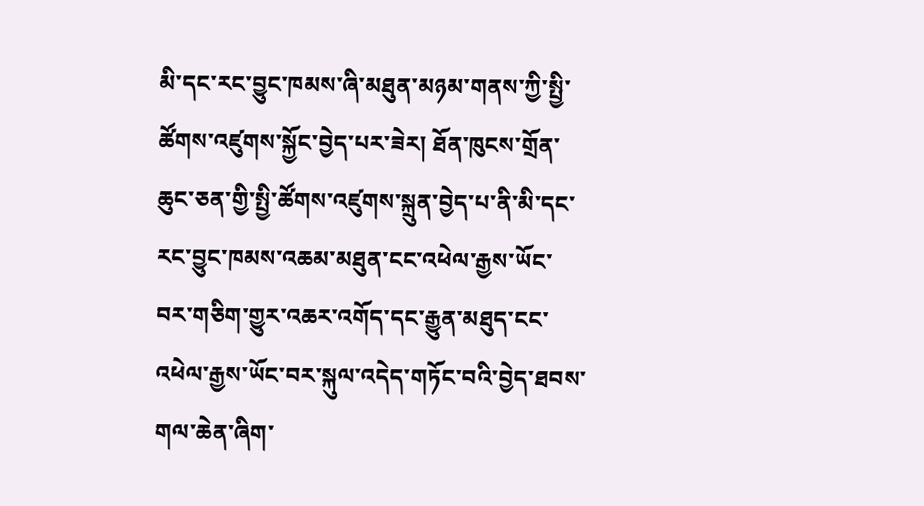མི་དང་རང་བྱུང་ཁམས་ཞི་མཐུན་མཉམ་གནས་ཀྱི་སྤྱི་ཚོགས་འཛུགས་སྐྱོང་བྱེད་པར་ཟེར། ཐོན་ཁུངས་གྲོན་ཆུང་ཅན་གྱི་སྤྱི་ཚོགས་འཛུགས་སྐྲུན་བྱེད་པ་ནི་མི་དང་རང་བྱུང་ཁམས་འཆམ་མཐུན་ངང་འཕེལ་རྒྱས་ཡོང་བར་གཅིག་གྱུར་འཆར་འགོད་དང་རྒྱུན་མཐུད་ངང་འཕེལ་རྒྱས་ཡོང་བར་སྐུལ་འདེད་གཏོང་བའི་བྱེད་ཐབས་གལ་ཆེན་ཞིག་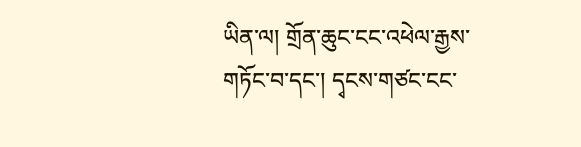ཡིན་ལ། གྲོན་ཆུང་ངང་འཕེལ་རྒྱས་གཏོང་བ་དང་། དྭངས་གཙང་ངང་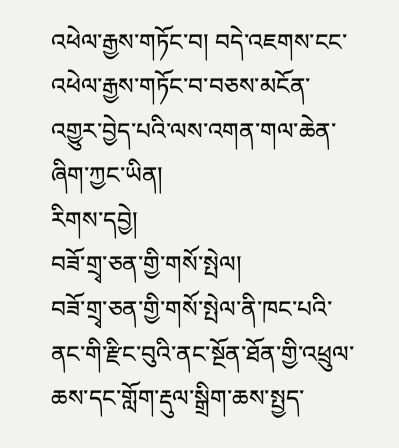འཕེལ་རྒྱས་གཏོང་བ། བདེ་འཇགས་ངང་འཕེལ་རྒྱས་གཏོང་བ་བཅས་མངོན་འགྱུར་བྱེད་པའི་ལས་འགན་གལ་ཆེན་ཞིག་ཀྱང་ཡིན།
རིགས་དབྱེ།
བཟོ་གྲྭ་ཅན་གྱི་གསོ་སྤེལ།
བཟོ་གྲྭ་ཅན་གྱི་གསོ་སྤེལ་ནི་ཁང་པའི་ནང་གི་རྫིང་བུའི་ནང་སྔོན་ཐོན་གྱི་འཕྲུལ་ཆས་དང་གློག་རྡུལ་སྒྲིག་ཆས་སྤྱད་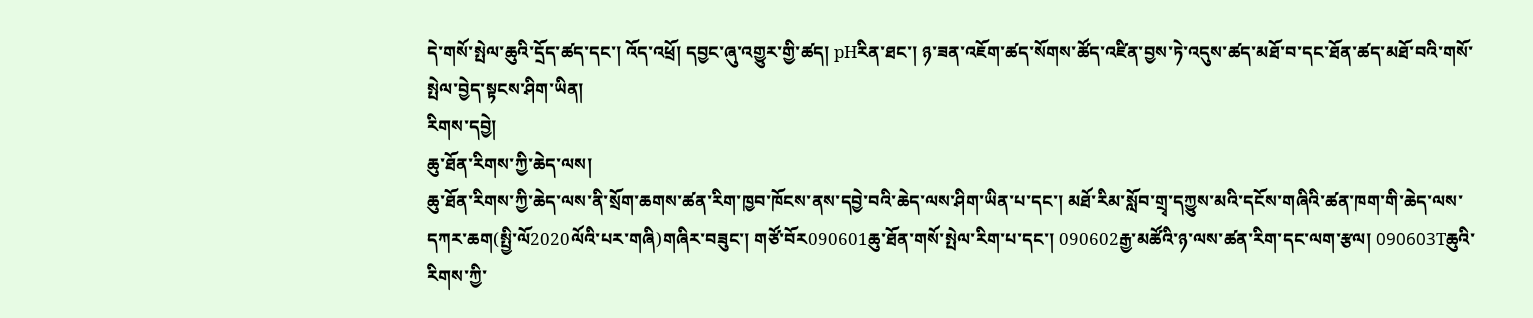དེ་གསོ་སྤེལ་ཆུའི་དྲོད་ཚད་དང་། འོད་འཕྲོ། དབྱང་ཞུ་འགྱུར་གྱི་ཚད། pHརིན་ཐང་། ཉ་ཟན་འཇོག་ཚད་སོགས་ཚོད་འཛིན་བྱས་ཏེ་འདུས་ཚད་མཐོ་བ་དང་ཐོན་ཚད་མཐོ་བའི་གསོ་སྤེལ་བྱེད་སྟངས་ཤིག་ཡིན།
རིགས་དབྱེ།
ཆུ་ཐོན་རིགས་ཀྱི་ཆེད་ལས།
ཆུ་ཐོན་རིགས་ཀྱི་ཆེད་ལས་ནི་སྲོག་ཆགས་ཚན་རིག་ཁྱབ་ཁོངས་ནས་དབྱེ་བའི་ཆེད་ལས་ཤིག་ཡིན་པ་དང་། མཐོ་རིམ་སློབ་གྲྭ་དཀྱུས་མའི་དངོས་གཞིའི་ཚན་ཁག་གི་ཆེད་ལས་དཀར་ཆག(སྤྱི་ལོ2020ལོའི་པར་གཞི)གཞིར་བཟུང་། གཙོ་བོར090601ཆུ་ཐོན་གསོ་སྤེལ་རིག་པ་དང་། 090602རྒྱ་མཚོའི་ཉ་ལས་ཚན་རིག་དང་ལག་རྩལ། 090603Tཆུའི་རིགས་ཀྱི་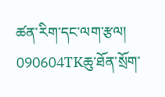ཚན་རིག་དང་ལག་རྩལ། 090604TKཆུ་ཐོན་སྲོག་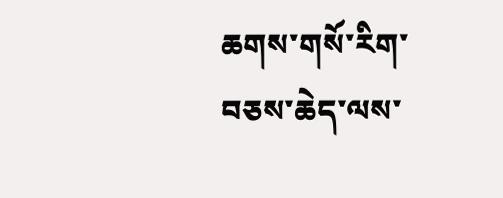ཆགས་གསོ་རིག་བཅས་ཆེད་ལས་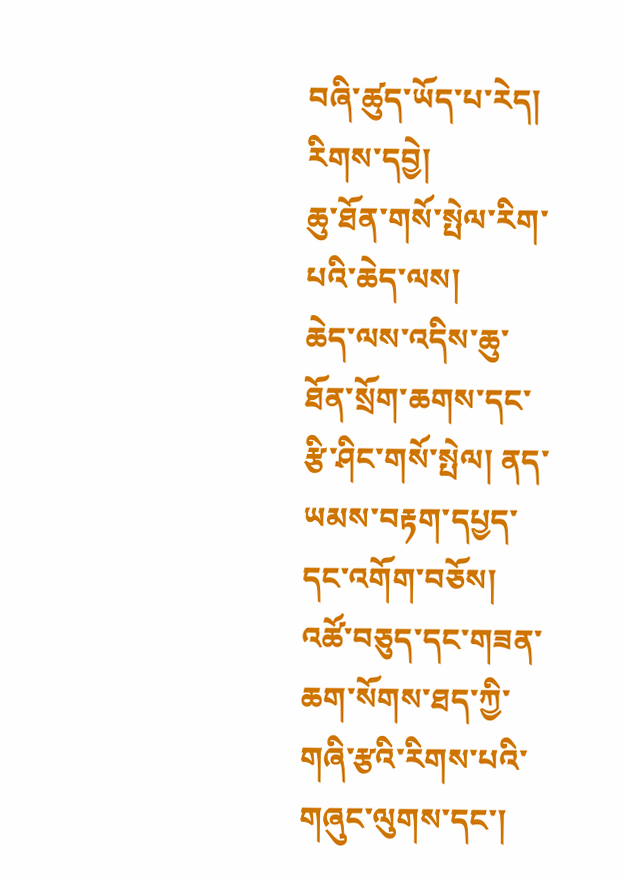བཞི་ཚུད་ཡོད་པ་རེད།
རིགས་དབྱེ།
ཆུ་ཐོན་གསོ་སྤེལ་རིག་པའི་ཆེད་ལས།
ཆེད་ལས་འདིས་ཆུ་ཐོན་སྲོག་ཆགས་དང་རྩི་ཤིང་གསོ་སྤེལ། ནད་ཡམས་བརྟག་དཔྱད་དང་འགོག་བཅོས། འཚོ་བཅུད་དང་གཟན་ཆག་སོགས་ཐད་ཀྱི་གཞི་རྩའི་རིགས་པའི་གཞུང་ལུགས་དང་།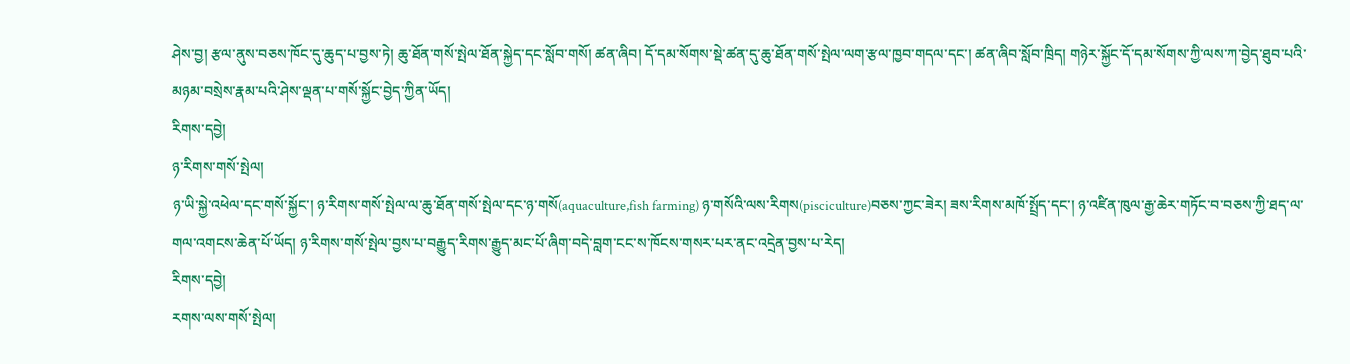ཤེས་བྱ། རྩལ་ནུས་བཅས་ཁོང་དུ་ཆུད་པ་བྱས་ཏེ། ཆུ་ཐོན་གསོ་སྤེལ་ཐོན་སྐྱེད་དང་སློབ་གསོ། ཚན་ཞིབ། དོ་དམ་སོགས་སྡེ་ཚན་དུ་ཆུ་ཐོན་གསོ་སྤེལ་ལག་རྩལ་ཁྱབ་གདལ་དང་། ཚན་ཞིབ་སློབ་ཁྲིད། གཉེར་སྐྱོང་དོ་དམ་སོགས་ཀྱི་ལས་ཀ་བྱེད་ཐུབ་པའི་མཉམ་བསྲེས་རྣམ་པའི་ཤེས་ལྡན་པ་གསོ་སྐྱོང་བྱེད་ཀྱིན་ཡོད།
རིགས་དབྱེ།
ཉ་རིགས་གསོ་སྤེལ།
ཉ་ཡི་སྐྱེ་འཕེལ་དང་གསོ་སྐྱོང་། ཉ་རིགས་གསོ་སྤེལ་ལ་ཆུ་ཐོན་གསོ་སྤེལ་དང་ཉ་གསོ(aquaculture,fish farming) ཉ་གསོའི་ལས་རིགས(pisciculture)བཅས་ཀྱང་ཟེར། ཟས་རིགས་མཁོ་སྤྲོད་དང་། ཉ་འཛིན་ཁུལ་རྒྱ་ཆེར་གཏོང་བ་བཅས་ཀྱི་ཐད་ལ་གལ་འགངས་ཆེན་པོ་ཡོད། ཉ་རིགས་གསོ་སྤེལ་བྱས་པ་བརྒྱུད་རིགས་རྒྱུད་མང་པོ་ཞིག་བདེ་བླག་ངང་ས་ཁོངས་གསར་པར་ནང་འདྲེན་བྱས་པ་རེད།
རིགས་དབྱེ།
རགས་ལས་གསོ་སྤེལ།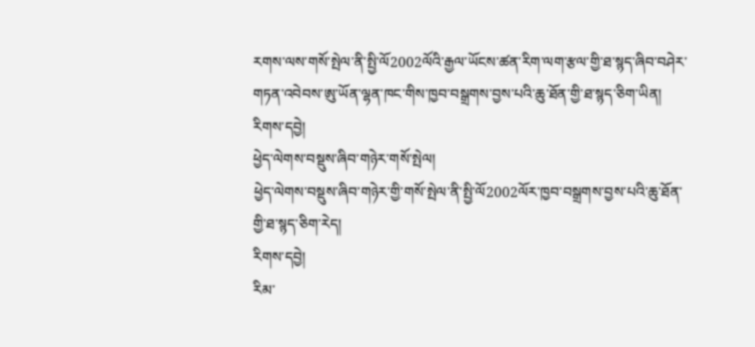རགས་ལས་གསོ་སྤེལ་ནི་སྤྱི་ལོ2002ལོའི་རྒྱལ་ཡོངས་ཚན་རིག་ལག་རྩལ་གྱི་ཐ་སྙད་ཞིབ་བཤེར་གཏན་འབེབས་ཨུ་ཡོན་ལྷན་ཁང་གིས་ཁྱབ་བསྒྲགས་བྱས་པའི་ཆུ་ཐོན་གྱི་ཐ་སྙད་ཅིག་ཡིན།
རིགས་དབྱེ།
ཕྱེད་ལེགས་བསྡུས་ཞིབ་གཉེར་གསོ་སྤེལ།
ཕྱེད་ལེགས་བསྡུས་ཞིབ་གཉེར་གྱི་གསོ་སྤེལ་ནི་སྤྱི་ལོ2002ལོར་ཁྱབ་བསྒྲགས་བྱས་པའི་ཆུ་ཐོན་གྱི་ཐ་སྙད་ཅིག་རེད།
རིགས་དབྱེ།
རིམ་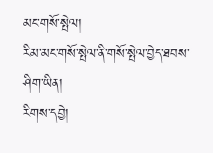མང་གསོ་སྤེལ།
རིམ་མང་གསོ་སྤེལ་ནི་གསོ་སྤེལ་བྱེད་ཐབས་ཤིག་ཡིན།
རིགས་དབྱེ།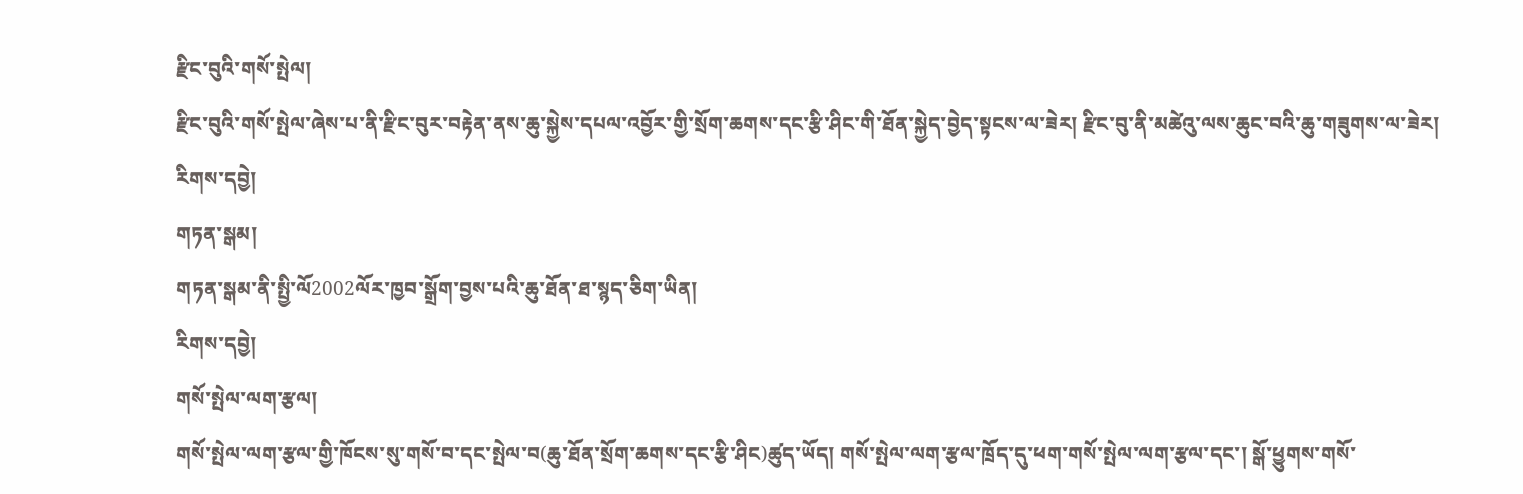རྫིང་བུའི་གསོ་སྤེལ།
རྫིང་བུའི་གསོ་སྤེལ་ཞེས་པ་ནི་རྫིང་བུར་བརྟེན་ནས་ཆུ་སྐྱེས་དཔལ་འབྱོར་གྱི་སྲོག་ཆགས་དང་རྩི་ཤིང་གི་ཐོན་སྐྱེད་བྱེད་སྟངས་ལ་ཟེར། རྫིང་བུ་ནི་མཚེའུ་ལས་ཆུང་བའི་ཆུ་གཟུགས་ལ་ཟེར།
རིགས་དབྱེ།
གཏན་སྒམ།
གཏན་སྒམ་ནི་སྤྱི་ལོ2002ལོར་ཁྱབ་སྒྲོག་བྱས་པའི་ཆུ་ཐོན་ཐ་སྙད་ཅིག་ཡིན།
རིགས་དབྱེ།
གསོ་སྤེལ་ལག་རྩལ།
གསོ་སྤེལ་ལག་རྩལ་གྱི་ཁོངས་སུ་གསོ་བ་དང་སྤེལ་བ(ཆུ་ཐོན་སྲོག་ཆགས་དང་རྩི་ཤིང)ཚུད་ཡོད། གསོ་སྤེལ་ལག་རྩལ་ཁྲོད་དུ་ཕག་གསོ་སྤེལ་ལག་རྩལ་དང་། སྒོ་ཕྱུགས་གསོ་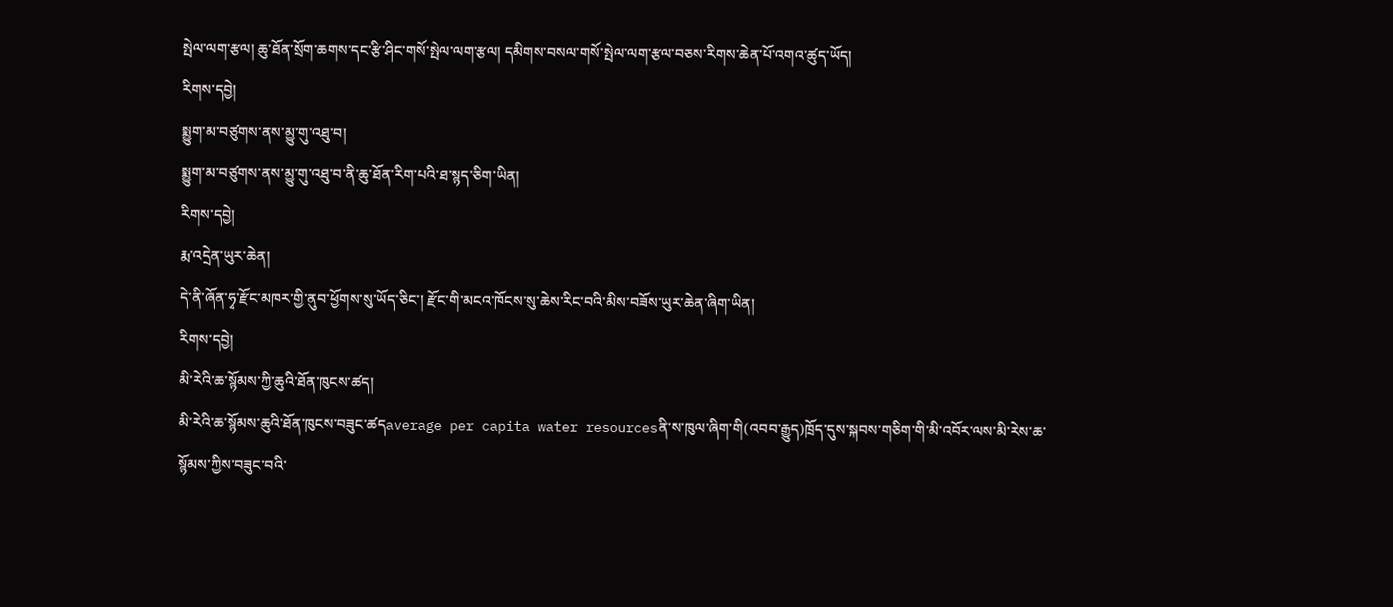སྤེལ་ལག་རྩལ། ཆུ་ཐོན་སྲོག་ཆགས་དང་རྩི་ཤིང་གསོ་སྤེལ་ལག་རྩལ། དམིགས་བསལ་གསོ་སྤེལ་ལག་རྩལ་བཅས་རིགས་ཆེན་པོ་འགའ་ཚུད་ཡོད།
རིགས་དབྱེ།
སྨྱུག་མ་བཙུགས་ནས་མྱུ་གུ་འཐུ་བ།
སྨྱུག་མ་བཙུགས་ནས་མྱུ་གུ་འཐུ་བ་ནི་ཆུ་ཐོན་རིག་པའི་ཐ་སྙད་ཅིག་ཡིན།
རིགས་དབྱེ།
རྨ་འདྲེན་ཡུར་ཆེན།
དེ་ནི་ཞོན་ཧྭ་རྫོང་མཁར་གྱི་ནུབ་ཕྱོགས་སུ་ཡོད་ཅིང་། རྫོང་གི་མངའ་ཁོངས་སུ་ཆེས་རིང་བའི་མིས་བཟོས་ཡུར་ཆེན་ཞིག་ཡིན།
རིགས་དབྱེ།
མི་རེའི་ཆ་སྙོམས་ཀྱི་ཆུའི་ཐོན་ཁུངས་ཚད།
མི་རེའི་ཆ་སྙོམས་ཆུའི་ཐོན་ཁུངས་བཟུང་ཚདaverage per capita water resourcesནི་ས་ཁུལ་ཞིག་གི(འབབ་རྒྱུད)ཁྲོད་དུས་སྐབས་གཅིག་གི་མི་འབོར་ལས་མི་རེས་ཆ་སྙོམས་ཀྱིས་བཟུང་བའི་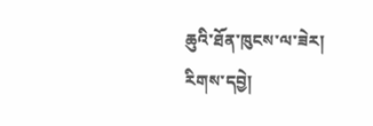ཆུའི་ཐོན་ཁུངས་ལ་ཟེར།
རིགས་དབྱེ།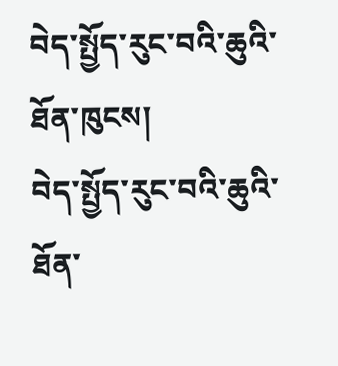བེད་སྤྱོད་རུང་བའི་ཆུའི་ཐོན་ཁུངས།
བེད་སྤྱོད་རུང་བའི་ཆུའི་ཐོན་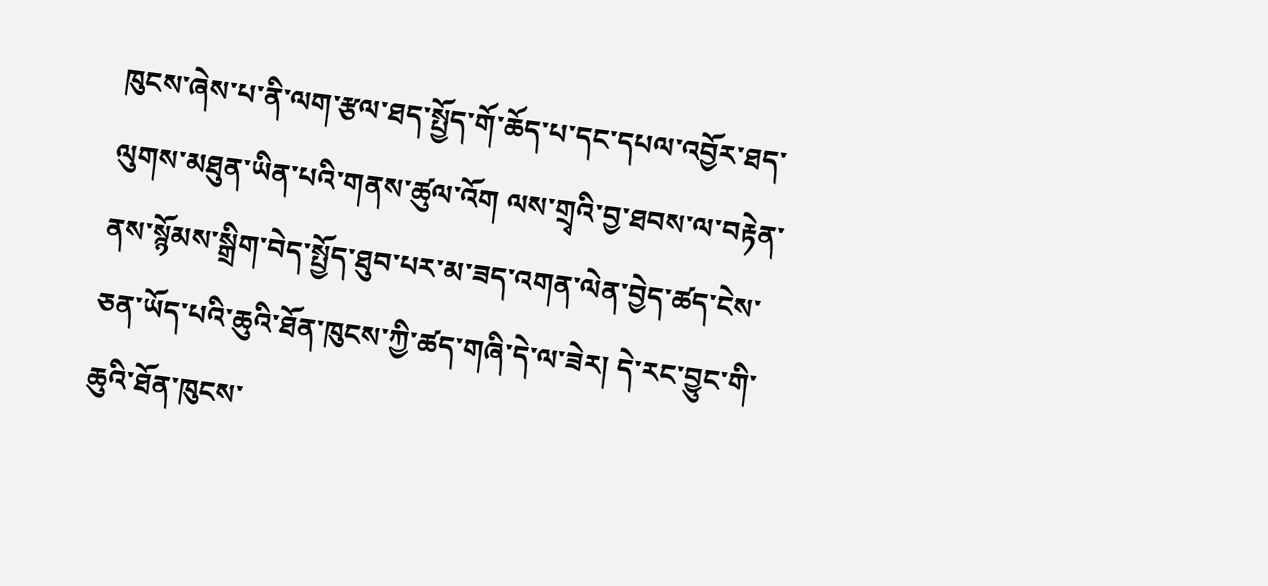ཁུངས་ཞེས་པ་ནི་ལག་རྩལ་ཐད་སྤྱོད་གོ་ཆོད་པ་དང་དཔལ་འབྱོར་ཐད་ལུགས་མཐུན་ཡིན་པའི་གནས་ཚུལ་འོག ལས་གྲྭའི་བྱ་ཐབས་ལ་བརྟེན་ནས་སྙོམས་སྒྲིག་བེད་སྤྱོད་ཐུབ་པར་མ་ཟད་འགན་ལེན་བྱེད་ཚད་ངེས་ཅན་ཡོད་པའི་ཆུའི་ཐོན་ཁུངས་ཀྱི་ཚད་གཞི་དེ་ལ་ཟེར། དེ་རང་བྱུང་གི་ཆུའི་ཐོན་ཁུངས་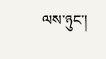ལས་ཉུང་།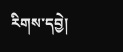རིགས་དབྱེ།